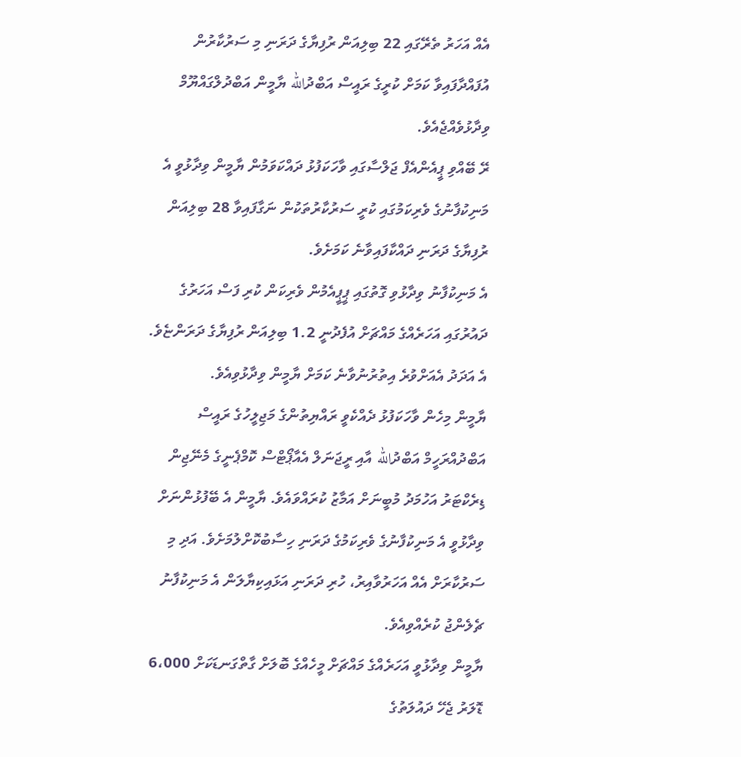އެއް އަހަރު ތެރޭގައި 22 ބިލިއަން ރުފިޔާގެ ދަރަނި މި ސަރުކާރުން އުފައްދާފައިވާ ކަމަށް ކުރީގެ ރައީސް އަބްދުالله ޔާމީން އަބްދުލްގައްޔޫމް ވިދާޅުވެއްޖެއެވެ.
ރޭ ބޭއްވި ޕީއެންއެފް ޖަލްސާގައި ވާހަކަފުޅު ދައްކަވަމުން ޔާމީން ވިދާޅުވީ އެ މަނިކުފާނުގެ ވެރިކަމުގައި ކުރީ ސަރުކާރުތަކުން ނަގާފައިވާ 28 ބިލިއަން ރުފިޔާގެ ދަރަނި ދައްކާފައިވާނެ ކަމަށެވެ.
އެ މަނިކުފާނު ވިދާޅުވި ގޮތުގައި ޕީޕީއެމުން ވެރިކަން ކުރި ފަސް އަހަރުގެ ދައުރުގައި އަހަރެއްގެ މައްޗަށް އުފެދުނީ 1.2 ބިލިއަން ރުފިޔާގެ ދަރަންޏެވެ. އެ އަދަދު އެއަށްވުރެ އިތުރުނުވާނެ ކަމަށް ޔާމީން ވިދާޅުވިއެވެ.
ޔާމީން މިހެން ވާހަކަފުޅު ދެއްކެވީ ރައްޔިތުންގެ މަޖިލީހުގެ ރައީސް އަބްދުއްރަހީމް އަބްދުالله އާއި ރީޖަނަލް އެއާޕޯޓްސް ކޮމްޕެނީގެ މެނޭޖިން ޑިރެކްޓަރު އަހުމަދު މުބީނަށް އަމާޒު ކުރައްވައެވެ. ޔާމީން އެ ބޭފުޅުންނަށް ވިދާޅުވީ އެ މަނިކުފާނުގެ ވެރިކަމުގެ ދަރަނި ހިސާބުކޮށްލުމަށެވެ. އަދި މި ސަރުކާރަށް އެއް އަހަރުވާއިރު، ހުރި ދަރަނި އަޅައިކިޔާލަން އެ މަނިކުފާނު ޗެލެންޖު ކުރެއްވިއެވެ.
ޔާމީން ވިދާޅުވީ އަހަރެއްގެ މައްޗަށް މީހެއްގެ ބޮލަށް ގާތްގަނޑަކަށް 6،000 ޑޮލަރު ޖެހޭ ދައުލަތުގެ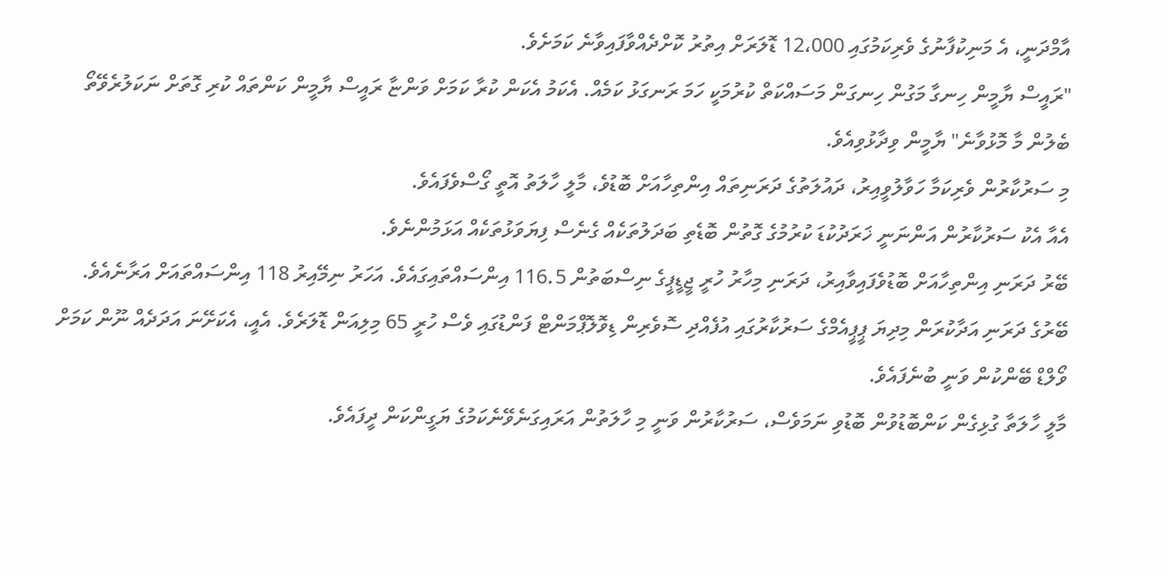އާމްދަނީ، އެ މަނިކުފާނުގެ ވެރިކަމުގައި 12،000 ޑޮލަރަށް އިތުރު ކޮށްދެއްވާފައިވާނެ ކަމަށެވެ.
"ރައީސް ޔާމީން ހިނގާ މަގުން ހިނގަން މަސައްކަތް ކުރުމަކީ ހަމަ ރަނގަޅު ކަމެއް. އެކަމު އެކަން ކުރާ ކަމަށް ވަންޏާ ރައީސް ޔާމީން ކަންތައް ކުރި ގޮތަށް ނަކަލުރެވޭތޯ ބެލުން މާ މޮޅުވާނެ" ޔާމީން ވިދާޅުވިއެވެ.
މި ސަރުކާރުން ވެރިކަމާ ހަވާލުވީއިރު، ދައުލަތުގެ ދަރަނިތައް އިންތިހާއަށް ބޮޑުވެ، މާލީ ހާލަތު އޮތީ ގޯސްވެފައެވެ.
އެއާ އެކު ސަރުކާރުން އަންނަނީ ޚަރަދުކުޑަ ކުރުމުގެ ގޮތުން ބޮޑެތި ބަދަލުތަކެއް ގެނެސް ފިޔަވަޅުތަކެއް އަޅަމުންނެވެ.
ބޭރު ދަރަނި އިންތިހާއަށް ބޮޑުވެފައިވާއިރު، ދަރަނި މިހާރު ހުރީ ޖީޑީޕީގެ ނިސްބަތުން 116.5 އިންސައްތައިގައެވެ. އަހަރު ނިމޭއިރު 118 އިންސައްތައަށް އަރާނެއެވެ. ބޭރުގެ ދަރަނި އަދާކުރަން މިދިޔަ ޕީޕީއެމްގެ ސަރުކާރުގައި އުފެއްދި ސޮވެރިން ޑިވޮލޮޕްމަންޓް ފަންޑުގައި ވެސް ހުރީ 65 މިލިއަން ޑޮލަރެވެ. އެއީ، އެކަށޭނަ އަދަދެއް ނޫން ކަމަށް ވޯލްޑް ބޭންކުން ވަނީ ބުނެފައެވެ.
މާލީ ހާލަތާ ގުޅިގެން ކަންބޮޑުވުން ބޮޑުވި ނަމަވެސް، ސަރުކާރުން ވަނީ މި ހާލަތުން އަރައިގަނެވޭނެކަމުގެ ޔަގީންކަން ދީފައެވެ.